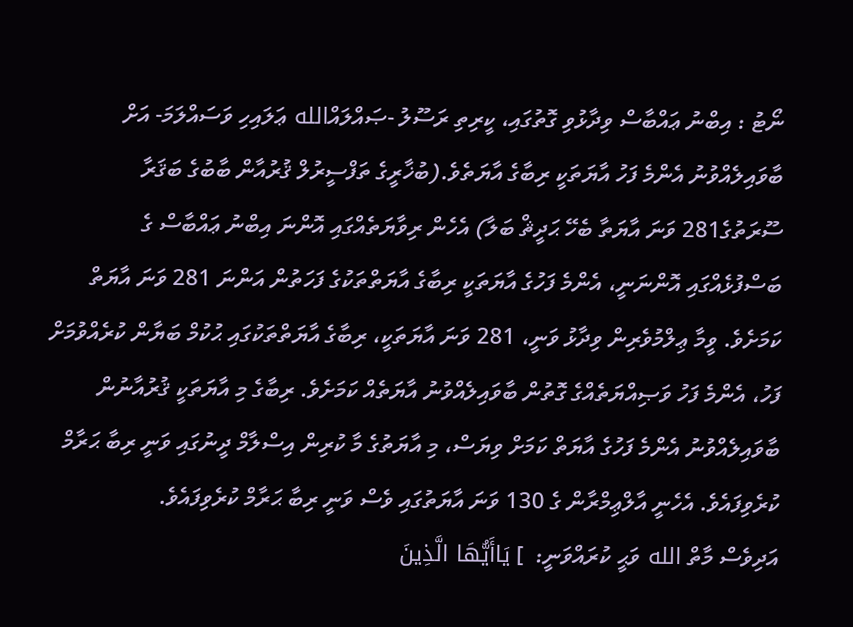ނޯޓު : އިބްނު ޢައްބާސް ވިދާޅުވި ގޮތުގައި، ކީރިތި ރަސޫލު -ޞައްލައްالله ޢަލައިހި ވަސައްލަމަ- އަށް ބާވައިލެއްވުނު އެންމެ ފަހު އާޔަތަކީ ރިބާގެ އާޔަތެވެ.(ބުޚާރީގެ ތަފްސީރުލް ޤުރުއާން ބާބުގެ ބަޤަރާ ސޫރަތުގެ281 ވަނަ އާޔަތާ ބެހޭ ޙަދީޘް ބަލާ) އެހެން ރިވާޔަތެއްގައި އޮންނަ އިބްނު ޢައްބާސް ގެ ބަސްފުޅެއްގައި އޮންނަނީ، އެންމެ ފަހުގެ އާޔަތަކީ ރިބާގެ އާޔަތްތަކުގެ ފަހަތުން އަންނަ 281 ވަނަ އާޔަތް ކަމަށެވެ. ވީމާ ޢިލްމުވެރިން ވިދާޅު ވަނީ، 281 ވަނަ އާޔަތަކީ، ރިބާގެ އާޔަތްތަކުގައި ޙުކުމް ބަޔާން ކުރެއްވުމަށް ފަހު، އެންމެ ފަހު ވަޞިއްޔަތެއްގެ ގޮތުން ބާވައިލެއްވުނު އާޔަތެއް ކަމަށެވެ. ރިބާގެ މި އާޔަތަކީ ޤުރުއާނުން ބާވައިލެއްވުނު އެންމެ ފަހުގެ އާޔަތް ކަމަށް ވިޔަސް، މި އާޔަތުގެ މާ ކުރިން އިސްލާމް ދީނުގައި ވަނީ ރިބާ ޙަރާމް ކުރެވިފައެވެ. އެހެނީ އާލްޢިމްރާން ގެ 130 ވަނަ އާޔަތުގައި ވެސް ވަނީ ރިބާ ޙަރާމް ކުރެވިފައެވެ.
އަދިވެސް މާތް الله ވަޙީ ކުރައްވަނީ:  ] يَاأَيُّهَا الَّذِينَ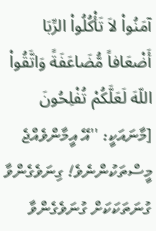آمَنُواْ لاَ تَأْكُلُواْ الرِّبَا أَضْعَافاً مُّضَاعَفَةً وَاتَّقُواْ اللّهَ لَعَلَّكُمْ تُفْلِحُونَ [މާނައަކީ: ''އޭ އީމާންވެއްޖެ މީސްތަކުންނެވެ! ގިނަވެގެންވާ ގުނަތަކަކަށް ގުނަވެގެންވާ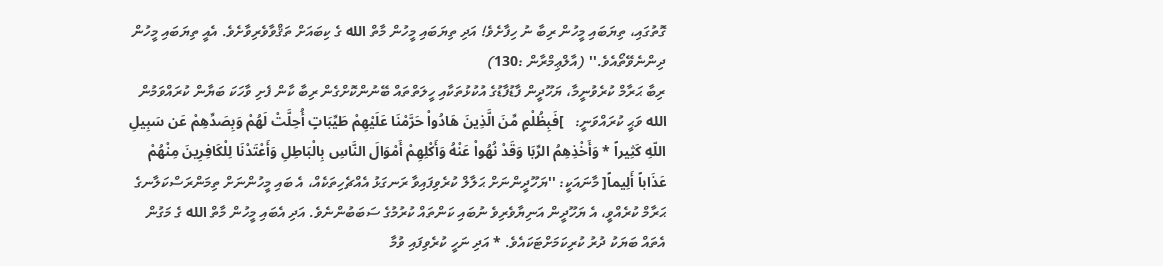ގޮތުގައި، ތިޔަބައި މީހުން ރިބާ ނު ހިފާށެވެ! އަދި ތިޔަބައި މީހުން މާތް الله ގެ ކިބައަށް ތަޤްވާވެރިވާށެވެ. އެއީ ތިޔަބައި މީހުން ދިންނެވޭތޯއެވެ.'' (އާލްޢިމްރާން :130)
ރިބާ ޙަރާމް ކުރެވުނީމާ، ޔަހޫދީން ފާޑުފާޑުގެ އުކުޅުތަކާއި ހީލަތްތައް ބޭނުންކޮށްގެން ރިބާ ކާން ފެށި ވާހަކަ ބަޔާން ކުރައްވަމުން الله ވަޙީ ކުރައްވަނީ:   ]فَبِظُلْمٍ مِّنَ الَّذِينَ هَادُواْ حَرَّمْنَا عَلَيْهِمْ طَيِّبَاتٍ أُحِلَّتْ لَهُمْ وَبِصَدِّهِمْ عَن سَبِيلِ اللّهِ كَثِيراً * وَأَخْذِهِمُ الرِّبَا وَقَدْ نُهُواْ عَنْهُ وَأَكْلِهِمْ أَمْوَالَ النَّاسِ بِالْبَاطِلِ وَأَعْتَدْنَا لِلْكَافِرِينَ مِنْهُمْ عَذَاباً أَلِيماً[ މާނައަކީ: ''ޔަހޫދީންނަށް ޙަލާލް ކުރެވިފައިވާ ރަނގަޅު އެއްޗެހިތަކެއް، އެ ބައި މީހުންނަށް ތިމަންރަސްކަލާނގެ ޙަރާމް ކުރެއްވީ، އެ ޔަހޫދީން އަނިޔާވެރިވެ ނުބައި ކަންތައް ކުރުމުގެ ސަބަބުންނެވެ. އަދި އެބައި މީހުން މާތް الله ގެ މަގުން އެތައް ބަޔަކު ދުރު ކުރިކަމަށްޓަކައެވެ. * އަދި ނަހީ ކުރެވިފައި ވުމާ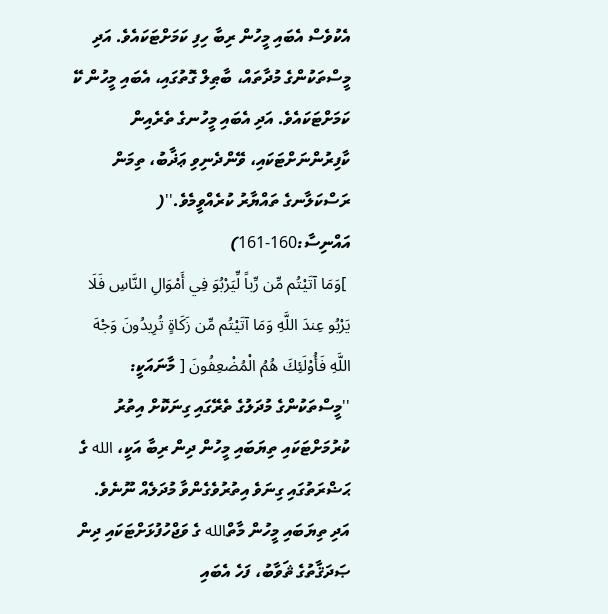އެކުވެސް އެބައި މީހުން ރިބާ ހިފި ކަމަށްޓަކައެވެ. އަދި މީސްތަކުންގެ މުދާތައް، ބާޠިލް ގޮތުގައި، އެބައި މީހުން ކޭ ކަމަށްޓަކައެވެ. އަދި އެބައި މީހުނގެ ތެރެއިން ކާފިރުންނަށްޓަކައި، ވޭންދެނިވި ޢަޛާބު، ތިމަން ރަސްކަލާނގެ ތައްޔާރު ކުރެއްވީމެވެ.''( އައްނިސާ:160-161)
 ]وَمَا آتَيْتُم مِّن رِّباً لِّيَرْبُوَ فِي أَمْوَالِ النَّاسِ فَلَا يَرْبُو عِندَ اللَّهِ وَمَا آتَيْتُم مِّن زَكَاةٍ تُرِيدُونَ وَجْهَ اللَّهِ فَأُوْلَئِكَ هُمُ الْمُضْعِفُونَ [ މާނައަކީ: ''މީސްތަކުންގެ މުދަލުގެ ތެރޭގައި ގިނަކޮށް އިތުރު ކުރުމަށްޓަކައި ތިޔަބައި މީހުން ދިން ރިބާ އަކީ، الله ގެ ޙަޟްރަތުގައި ގިނަވެ އިތުރުވެގެންވާ މުދަލެއް ނޫނެވެ. އަދި ތިޔަބައި މީހުން މާތްالله ގެ ވަޖްހުފުޅަށްޓަކައި ދިން ޞަދަޤާތުގެ ޘަވާބު، ފަހެ އެބައި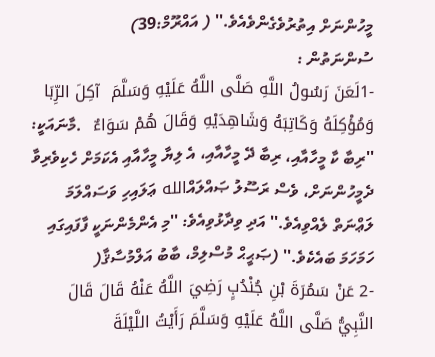މީހުންނަށް އިތުރުވެގެންވެއެވެ.'' ( އައްރޫމް:39)
ސުންނަތުން :
-1لَعَنَ رَسُولُ اللَّهِ صَلَّى اللَّهُ عَلَيْهِ وَسَلَّمَ  آكِلَ الرِّبَا وَمُؤْكِلَهُ وَكَاتِبَهُ وَشَاهِدَيْهِ وَقَالَ هُمْ سَوَاءٌ  .މާނައަކީ: ''ރިބާ ކާ މީހާއާއި، ރިބާ ދޭ މީހާއާއި، އެ ލިޔާ މީހާއާއި އެކަމަށް ހެކިވެރިވާ ދެމީހުންނަށް، ވެސް ރަސޫލު ޞައްލައްالله ޢަލައިހި ވަސައްލަމަ ލަޢްނަތް ލެއްވިއެވެ.'' އަދި ވިދާޅުވިއެވެ: ''މި އެންމެންނަކީ ފާފައިގައި ހަމަހަމަ ބައެކެވެ.'' (ޞަޙީޙް މުސްލިމް، ބާބު އަލްމުސާޤާ(
-2 عَنْ سَمُرَةَ بْنِ جُنْدُبٍ رَضِيَ اللَّهُ عَنْهُ قَالَ قَالَ النَّبِيُّ صَلَّى اللَّهُ عَلَيْهِ وَسَلَّمَ رَأَيْتُ اللَّيْلَةَ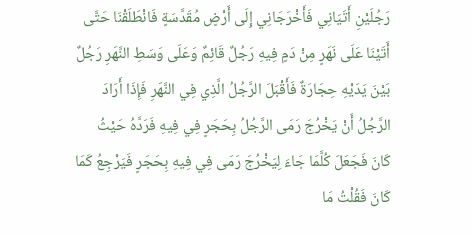رَجُلَيْنِ أَتَيَانِي فَأَخْرَجَانِي إِلَى أَرْضٍ مُقَدَّسَةٍ فَانْطَلَقْنَا حَتَّى أَتَيْنَا عَلَى نَهَرٍ مِنْ دَمٍ فِيهِ رَجُلٌ قَائِمٌ وَعَلَى وَسَطِ النَّهَرِ رَجُلٌ بَيْنَ يَدَيْهِ حِجَارَةٌ فَأَقْبَلَ الرَّجُلُ الَّذِي فِي النَّهَرِ فَإِذَا أَرَادَ الرَّجُلُ أَنْ يَخْرُجَ رَمَى الرَّجُلُ بِحَجَرٍ فِي فِيهِ فَرَدَّهُ حَيْثُ كَانَ فَجَعَلَ كُلَّمَا جَاءَ لِيَخْرُجَ رَمَى فِي فِيهِ بِحَجَرٍ فَيَرْجِعُ كَمَا كَانَ فَقُلْتُ مَا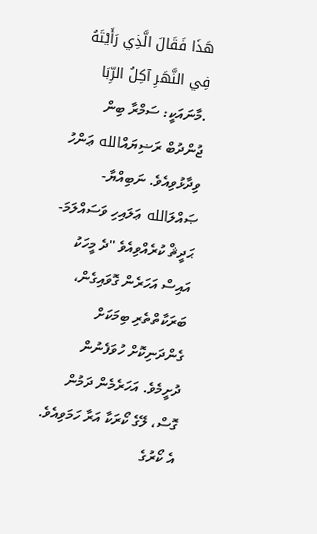هَذَا فَقَالَ الَّذِي رَأَيْتَهُ فِي النَّهَرِ آكِلُ الرِّبَا   .މާނައަކީ: ސަމްރާ ބިން ޖުންދުބް ރަޟިޔައްالله ޢަންހު ވިދާޅުވިއެވެ. ނަބިއްޔާ-ޞައްލަالله ޢަލައިހި ވަސައްލަމަ- ޙަދީޘް ކުރެއްވިއެވެ ''ދެ މީހަކު އައިސް އަހަރެން ގޮވައިގެން، ބަރަކާތްތެރި ބިމަކަށް ގެންދަނިކޮށް ހުވަފެނުން ދުށީމެވެ. އަހަރެމެން ދަމުން ގޮސް، ލޭގެ ކޯރަކާ އަރާ ހަމަވިއެވެ. އެ ކޯރުގެ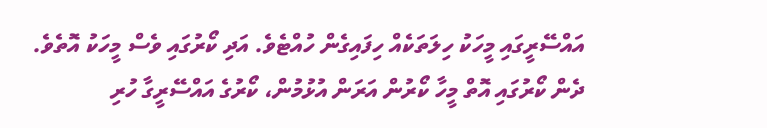އައްސޭރީގައި މީހަކު ހިލަތަކެއް ހިފައިގެން ހުއްޓެވެ. އަދި ކޯރުގައި ވެސް މީހަކު އޮތެވެ. ދެން ކޯރުގައި އޮތް މީހާ ކޯރުން އަރަން އުޅުމުން، ކޯރުގެ އައްސޭރީގާ ހުރި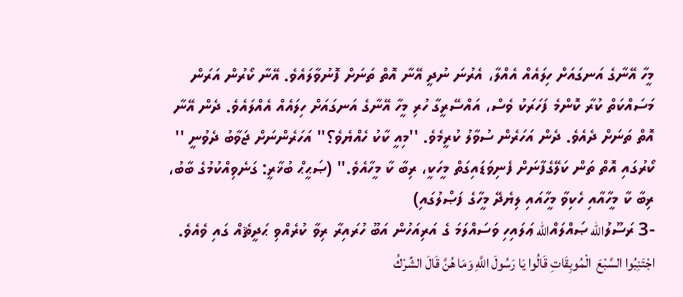މީހާ އޭނާގެ އަނގައަށް ހިލައެއް އެއްލާ، އެރުނަ ނުދީ އޭނާ އޮތް ތަނަށް ފޮނުވާލައެވެ. އޭނާ ކޯރުން އަރަން މަސައްކަތް ކުރާ ކޮންމެ ފަހަރަކު ވެސް، އައްސޭރީގާ ހުރި މީހާ އޭނާގެ އަނގައަށް ހިލައެއް އެއްލައެވެ. ދެން އޭނާ އޮތް ތަނަށް ދެއެވެ. ދެން އަހަރެން ސުވާލު ކުރީމެވެ. ''މިއީ ކާކު ހެއްޔެވެ؟'' އަހަރެންނަށް ޖަވާބު ދެވުނީ '' ކޯރުގައި އޮތް ތަން ކަލޭގެފާނަށް ފެނިވަޑައިގަތް މީހަކީ، ރިބާ ކާ މީހާއެވެ.'' (ޞަޙީޙް ބުޚާރީ: ގަނެވިއްކުމުގެ ބާބު، ރިބާ ކާ މީހާއާއި ހެކިވާ މީހާއައި ލިޔެދޭ މީހާގެ ފަޞްލުގައި)
-3 ރަސޫލުالله ޞައްލައްالله ޢަލައިހި ވަސައްލަމަ ގެ އަރިއަހުން އަބޫ ހުރައިރާ ރިވާ ކުރެއްވި ޙަދީޘެއް ގައި ވެއެވެ. اجْتَنِبُوا السَّبْعَ  الْمُوبِقَاتِ قَالُوا يَا رَسُولَ اللَّهِ وَمَا هُنَّ قَالَ الشِّرْكُ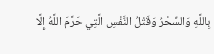بِاللَّهِ وَالسِّحْرُ وَقَتْلُ النَّفْسِ الَّتِي حَرَّمَ اللَّهُ إِلَّا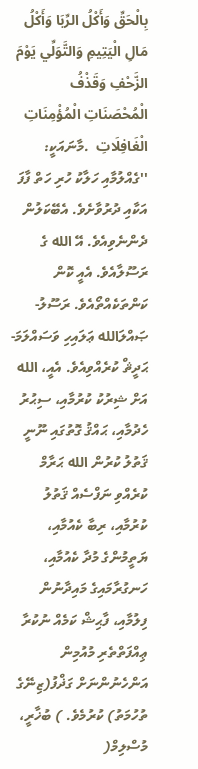بِالْحَقِّ وَأَكْلُ الرِّبَا وَأَكْلُ مَالِ الْيَتِيمِ وَالتَّوَلِّي يَوْمَ الزَّحْفِ وَقَذْفُ الْمُحْصَنَاتِ الْمُؤْمِنَاتِ الْغَافِلَاتِ  .މާނައަކީ: ''ގެއްލުމާއި ހަލާކު ހުރި ހަތް ފާފަ އަކާއި ދުރުވާށެވެ. އެބޭކަލުން ދެންނެވިއެވެ. އޭ الله ގެ ރަސޫލާއެވެ. އެއީ ކޮން ކަންތަކެއްތޯއެވެ. ރަސޫލު- ޞައްލަالله ޢަލައިހި ވަސައްލަމަ- ޙަދީޘް ކުރެއްވިއެވެ. އެއީ، الله އަށް ޝިރުކު ކުރުމާއި، ސިޙުރު ހެދުމާއި، ޙައްޤު ގޮތުގައި ނޫނީ ޤަތުލު ކުރުން الله ޙަރާމް ކުރެއްވި ނަފްސެއް ޤަތުލު ކުރުމާއި، ރިބާ ކެއުމާއި، ޔަތީމުންގެ މުދާ ކެއުމާއި، ހަނގުރާމައިގެ މައިދާނުން ފިލުމާއި، ފާޙިޝް ކަމެއް ނުކުރާ ޢިއްފަތްތެރި މުއުމިން އަންހެނުންނަށް ގަޛްފު(ޒިނޭގެ ތުހުމަތު) ކުރުމެވެ. ) ބުޚާރީ، މުސްލިމް(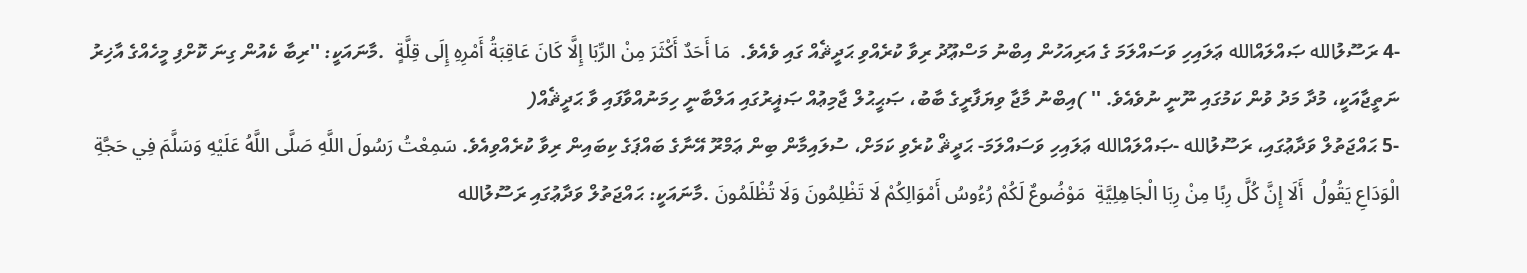-4 ރަސޫލުالله ޞައްލައްالله ޢަލައިހި ވަސައްލަމަ ގެ އަރިއަހުން އިބްނު މަސްޢޫދު ރިވާ ކުރެއްވި ޙަދީޘެއް ގައި ވެއެވެ.  مَا أَحَدٌ أَكْثَرَ مِنْ الرِّبَا إِلَّا كَانَ عَاقِبَةُ أَمْرِهِ إِلَى قِلَّةٍ  .މާނައަކީ: ''ރިބާ ކެއުން ގިނަ ކޮށްފި މީހެއްގެ އާޚިރު ނަތީޖާއަކީ، މުދާ މަދު ވުން ކަމުގައި ނޫނީ ނުވެއެވެ. '' )އިބްނު މާޖާ ވިޔަފާރީގެ ބާބު، ޞަޙީޙުލް ޖާމިޢުއް ޞަޣީރުގައި އަލްބާނީ ހިމަނުއްވާފައި ވާ ޙަދީޘެއް(
-5 ޙައްޖަތުލް ވަދާޢުގައި، ރަސޫލުالله -ޞައްލައްالله ޢަލައިހި ވަސައްލަމަ- ޙަދީޘް ކުރެވި ކަމަށް، ސުލައިމާން ބިން ޢަމްރޫ އޭނާގެ ބައްޕަގެ ކިބައިން ރިވާ ކުރެއްވިއެވެ. سَمِعْتُ رَسُولَ اللَّهِ صَلَّى اللَّهُ عَلَيْهِ وَسَلَّمَ فِي حَجَّةِ الْوَدَاعِ يَقُولُ  أَلَا إِنَّ كُلَّ رِبًا مِنْ رِبَا الْجَاهِلِيَّةِ  مَوْضُوعٌ لَكُمْ رُءُوسُ أَمْوَالِكُمْ لَا تَظْلِمُونَ وَلَا تُظْلَمُونَ .މާނައަކީ: ޙައްޖަތުލް ވަދާޢުގައި ރަސޫލުالله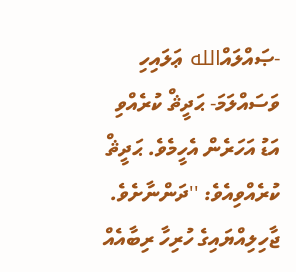-ޞައްލައްالله ޢަލައިހި ވަސައްލަމަ- ޙަދީޘް ކުރެއްވި އަޑު އަހަރެން އެހީމެވެ. ޙަދީޘް ކުރެއްވިއެވެ: ''ދަންނާށެވެ. ޖާހިލިއްޔައިގެ ހުރިހާ ރިބާއެއް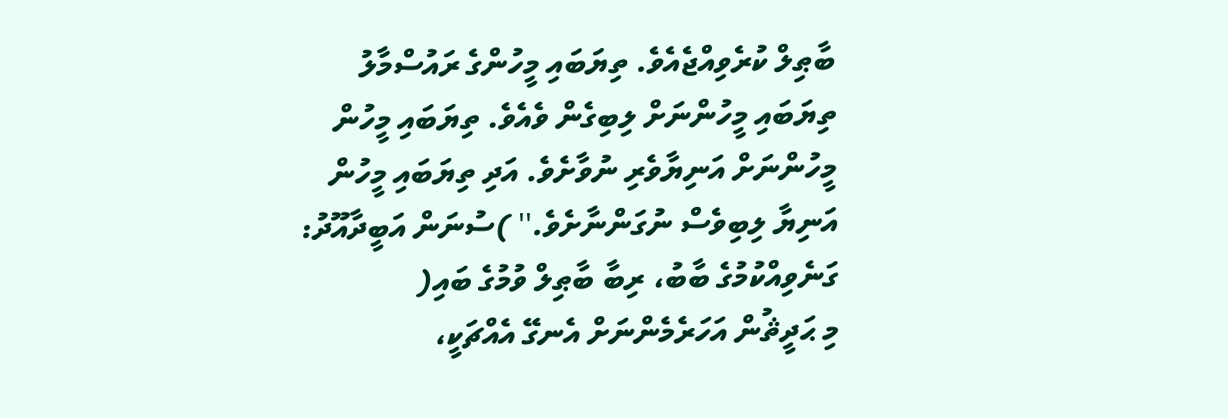ބާޠިލް ކުރެވިއްޖެއެވެ. ތިޔަބައި މީހުންގެ ރައުސްމާލު ތިޔަބައި މީހުންނަށް ލިބިގެން ވެއެވެ. ތިޔަބައި މީހުން މީހުންނަށް އަނިޔާވެރި ނުވާށެވެ. އަދި ތިޔަބައި މީހުން އަނިޔާ ލިބިވެސް ނުގަންނާށެވެ.'' )ސުނަން އަބީދާއޫދު: ގަނެވިއްކުމުގެ ބާބު، ރިބާ ބާޠިލް ވުމުގެ ބައި(
މި ޙަދީޘުން އަހަރެމެންނަށް އެނގޭ އެއްޗަކީ،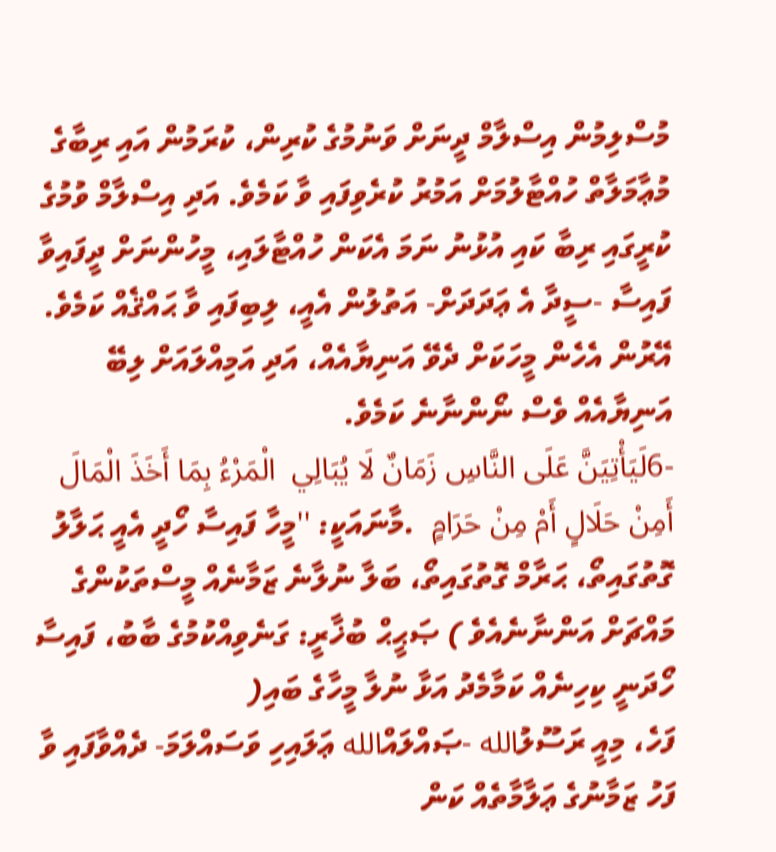މުސްލިމުން އިސްލާމް ދީނަށް ވަނުމުގެ ކުރިން، ކުރަމުން އައި ރިބާގެ މުޢާމަލާތް ހުއްޓާލުމަށް އަމުރު ކުރެވިފައި ވާ ކަމެވެ. އަދި އިސްލާމް ވުމުގެ ކުރީގައި ރިބާ ކައި އުޅުނު ނަމަ އެކަން ހުއްޓާލައި، މީހުންނަށް ދީފައިވާ ފައިސާ -ސީދާ އެ ޢަދަދަށް- އަތުލުން އެއީ، ލިބިފައި ވާ ޙައްޤެއް ކަމެވެ. އޭރުން އެހެން މީހަކަށް ދެވޭ އަނިޔާއެއް، އަދި އަމިއްލައަށް ލިބޭ އަނިޔާއެއް ވެސް ނޯންނާނެ ކަމެވެ.
-6لَيَأْتِيَنَّ عَلَى النَّاسِ زَمَانٌ لَا يُبَالِي  الْمَرْءُ بِمَا أَخَذَ الْمَالَ أَمِنْ حَلَالٍ أَمْ مِنْ حَرَامٍ  .މާނައަކީ: ''މީހާ ފައިސާ ހޯދީ އެއީ ޙަލާލު ގޮތުގައިތޯ، ޙަރާމް ގޮތުގައިތޯ، ބަލާ ނުލާނެ ޒަމާނެއް މީސްތަކުންގެ މައްޗަށް އަންނާނެއެވެ ) ޞަޙީޙް ބުޚާރީ: ގަނެވިއްކުމުގެ ބާބު، ފައިސާ ހޯދަނީ ކިހިނެއް ކަމާމެދު އަޅާ ނުލާ މީހާގެ ބައި(
ފަހެ، މިއީ ރަސޫލުالله -ޞައްލައްالله ޢަލައިހި ވަސައްލަމަ- ދެއްވާފައި ވާ ފަހު ޒަމާނުގެ ޢަލާމާތެއް ކަން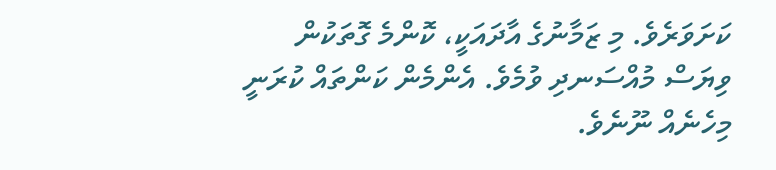ކަށަވަރެވެ. މި ޒަމާނުގެ އާދައަކީ، ކޮންމެ ގޮތަކުން ވިޔަސް މުއްސަނދި ވުމެވެ. އެންމެން ކަންތައް ކުރަނީ މިހެނެއް ނޫނެވެ.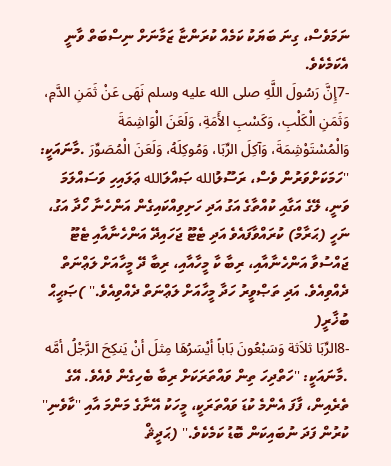ނަމަވެސް، ގިނަ ބަޔަކު ކަމެއް ކުރަންޏާ ޒަމާނަށް ނިސްބަތް ވާނީ އެކަމެކެވެ.
-7إِنَّ رَسُولَ اللَّهِ صلى الله عليه وسلم نَهَى عَنْ ثَمَنِ الدَّمِ، وَثَمَنِ الْكَلْبِ، وَكَسْبِ الأَمَةِ، وَلَعَنَ الْوَاشِمَةَ وَالْمُسْتَوْشِمَةَ، وَآكِلَ الرِّبَا، وَمُوكِلَهُ، وَلَعَنَ الْمُصَوِّرَ .މާނައަކީ: ''ހަމަކަށްވަރުން ވެސް، ރަސޫލުالله ޞައްލަالله ޢަލައިހި ވަސައްލަމަ ވަނީ، ލޭގެ އަގާއި ކުއްތާގެ އަގު އަދި ހަށިވިއްކައިގެން އަންހެނާ ހޯދާ އަގު، ނަހީ (ޙަރާމް) ކުރައްވާފައެވެ އަދި ޓެޓޫ ޖަހައިދޭ އަންހެނާއާއި ޓެޓޫ ޖައްސުވާ އަންހެނާއާއި، ރިބާ ކާ މީހާއާއި، ރިބާ ދޭ މީހާއަށް ލަޢްނަތް ދެއްވިއެވެ. އަދި ތަޞްވީރު ހަދާ މީހާއަށް ލަޢްނަތް ދެއްވިއެވެ.'' )ޞަޙީޙް ބުޚާރީ(
-8الرِّبَا ثلاَثة وَسَبْعُونَ بَاباً أيْسَرُهَا مِثلَ أنْ يَنكِحَ الرَّجْلُ أمَّه  .މާނައަކީ: ''ހަތްދިހަ ތިން ވައްތަރަކަށް ރިބާ ބެހިގެން ވެއެވެ. އޭގެ ތެރެއިން، ފާފަ އެންމެ ކުޑަ ވައްތަރަކީ، މީހަކު އޭނާގެ މަންމަ އާއި ''ކާވެނި'' ކުރުން ފަދަ ނުބައިކަން ބޮޑު ކަމެކެވެ.'' (ޙަދީޘް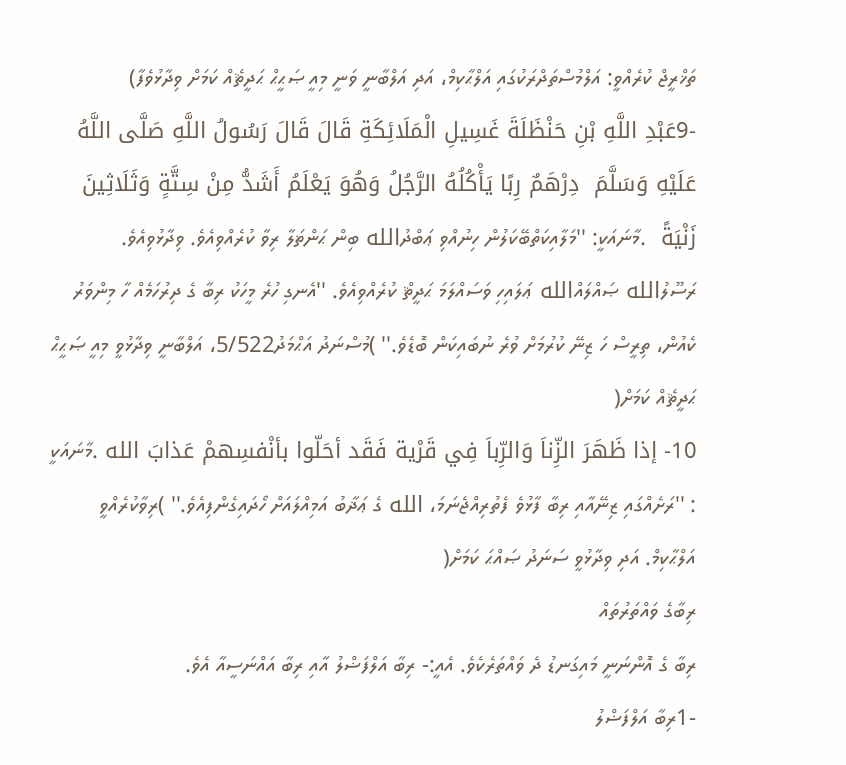ތަޚްރީޖް ކުރެއްވީ: އަލްމުސްތަދްރަކުގައި އަލްޙާކިމް، އަދި އަލްބާނީ ވަނީ މިއީ ޞަޙީޙް ޙަދީޘެއް ކަމަށް ވިދާޅުވެފާ)
-9عَبْدِ اللَّهِ بْنِ حَنْظَلَةَ غَسِيلِ الْمَلَائِكَةِ قَالَ قَالَ رَسُولُ اللَّهِ صَلَّى اللَّهُ عَلَيْهِ وَسَلَّمَ  دِرْهَمٌ رِبًا يَأْكُلُهُ الرَّجُلُ وَهُوَ يَعْلَمُ أَشَدُّ مِنْ سِتَّةٍ وَثَلَاثِينَ زَنْيَةً  .މާނައަކީ: ''މަލާއިކަތްބޭކަލުން ހިނުއްވި ޢަބްދުالله ބިން ޙަންޡަލާ ރިވާ ކުރެއްވިއެވެ. ވިދާޅުވިއެވެ. ރަސޫލުالله ޞައްލައްالله ޢަލައިހި ވަސައްލަމަ ޙަދީޘް ކުރެއްވިއެވެ. ''އެނގި ހުރެ މީހަކު ރިބާ ގެ ދިރުހަމެއް ހާ މިންވަރު ކެއުން، ތިރީސް ހަ ޒިނޭ ކުރުމަށް ވުރެ ނުބައިކަން ބޮޑެވެ.'' )މުސްނަދު އަޙްމަދު5/522، އަލްބާނީ ވިދާޅުވީ މިއީ ޞަޙީޙް ޙަދީޘެއް ކަމަށް(
10- إذا ظَهَرَ الزِّناَ وَالرِّباَ فِي قَرْية فَقَد أحَلّوا بأنْفسِهمْ عَذابَ الله .މާނައަކީ : ''ރަށެއްގައި ޒިނޭއާއި ރިބާ ފާޅުވެ ފެތުރިއްޖެނަމަ، الله ގެ ޢަޛާބު އަމިއްލައަށް ހޯދައިގެންފިއެވެ.'' )ރިވާކުރެއްވީ އަލްޙާކިމް. އަދި ވިދާޅުވީ ސަނަދު ޞައްޙަ ކަމަށް(
ރިބާގެ ވައްތަރުތައް
ރިބާ ގެ އޮންނަނީ މައިގަނޑު ދެ ވައްތަރެކެވެ. އެއީ:- ރިބާ އަލްފަޟްލު އާއި ރިބާ އައްނަސީއާ އެވެ.
-1ރިބާ އަލްފަޟްލު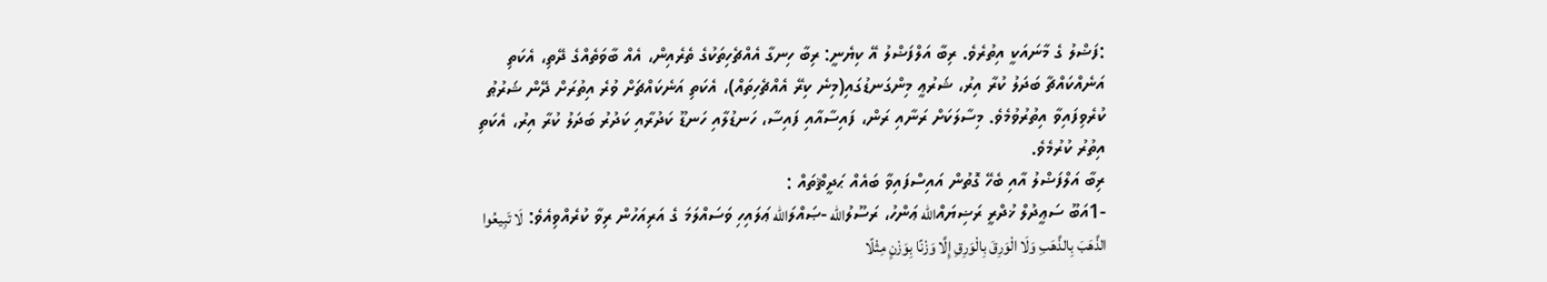:ފަޟްލު ގެ މާނައަކީ އިތުރެވެ. ރިބާ އަލްފަޟްލު އޭ ކިޔެނީ: ރިބާ ހިނގާ އެއްޗެހިތަކުގެ ތެރެއިން، އެއް ބާވަތެއްގެ ދޭތި، އެކަތި އަނެއްކައްޗާ ބަދަލު ކުރާ އިރު، ޝަރުޢީ މިންގަނޑުގައި(މިނެ ކިރޭ އެއްޗެހިތައް)، އެކަތި އަނެކައްޗަށް ވުރެ އިތުރަށް ދޭން ޝަރުޠު ކުރެވިފައިވާ އިތުރުވުމެވެ. މިސާލަކަށް ރަނާއި ރަން، ފައިސާއާއި ފައިސާ، ހަނޑުލާއި ހަނޑޫ ކަދުރާއި ކަދުރު ބަދަލު ކުރާ އިރު، އެކަތި އިތުރު ކުރުމެވެ.
ރިބާ އަލްފަޟްލު އާއި ބެހޭ ގޮތުން އައިސްފައިވާ ބައެއް ޙަދީޘްތައް :
-1އަބޫ ސަޢީދުލް ޚުދްރީ ރަޟިޔައްالله ޢަންހު، ރަސޫލުالله -ޞައްލަالله ޢަލައިހި ވަސައްލަމަ ގެ އަރިއަހުން ރިވާ ކުރެއްވިއެވެ: لَا تَبِيعُوا الذَّهَبَ بِالذَّهَبِ وَلَا الْوَرِقَ بِالْوَرِقِ إِلَّا وَزْنًا بِوَزْنٍ مِثْلًا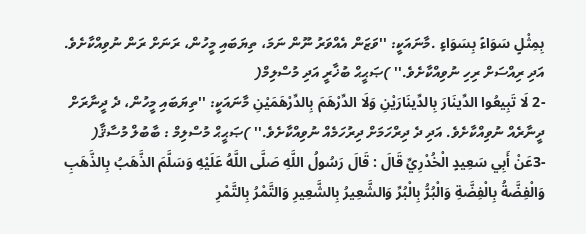بِمِثْلٍ سَوَاءً بِسَوَاءٍ .މާނައަކީ: ''ވަޒަން އެއްވަރު ނޫން ނަމަ، ތިޔަބައި މީހުން، ރަނަށް ރަން ނުވިއްކާށެވެ. އަދި ރިއްސަށް ރިހި ނުވިއްކާށެވެ.'' )ޞަޙީޙް ބުޚާރީ އަދި މުސްލިމް(
-2 لَا تَبِيعُوا الدِّينَارَ بِالدِّينَارَيْنِ وَلَا الدِّرْهَمَ بِالدِّرْهَمَيْنِ މާނައަކީ: ''ތިޔަބައި މީހުން، ދެ ދީނާރަށް ދީނާރެއް ނުވިއްކާށެވެ. އަދި ދެ ދިރްހަމަށް ދިރުހަމެއް ނުވިއްކާށެވެ.'' )ޞަޙީޙް މުސްލިމް : ބާބުލް މުސާޤާ(
-3عَنْ أَبِي سَعِيدٍ الْخُدْرِيِّ قَالَ : قَالَ رَسُولُ اللَّهِ صَلَّى اللَّهُ عَلَيْهِ وَسَلَّمَ الذَّهَبُ بِالذَّهَبِ وَالْفِضَّةُ بِالْفِضَّةِ وَالْبُرُّ بِالْبُرِّ وَالشَّعِيرُ بِالشَّعِيرِ وَالتَّمْرُ بِالتَّمْرِ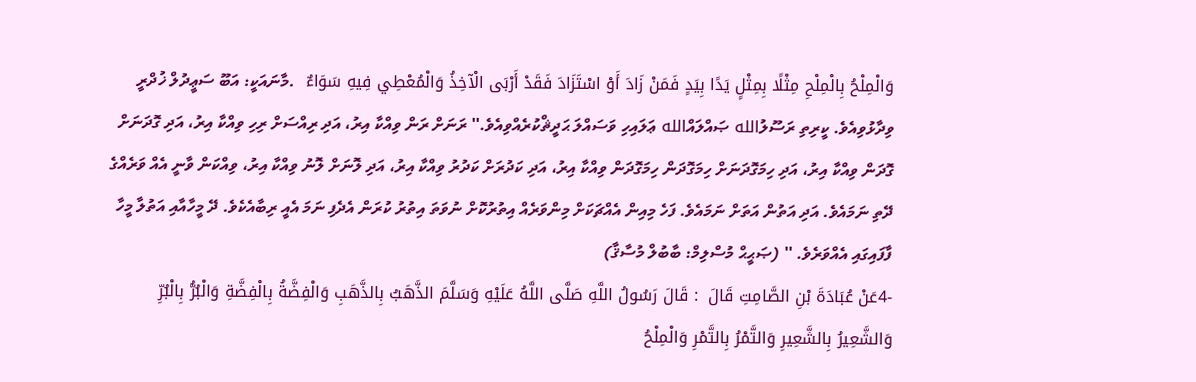وَالْمِلْحُ بِالْمِلْحِ مِثْلًا بِمِثْلٍ يَدًا بِيَدٍ فَمَنْ زَادَ أَوْ اسْتَزَادَ فَقَدْ أَرْبَى الْآخِذُ وَالْمُعْطِي فِيهِ سَوَاءٌ  .މާނައަކީ: އަބޫ ސަޢީދުލް ޚުދްރީ ވިދާޅުވިއެވެ. ކީރިތި ރަސޫލުالله ޞައްލައްالله ޢަލައިހި ވަސައްލަ ޙަދީޘްކުރެއްވިއެވެ.'' ރަނަށް ރަން ވިއްކާ އިރު، އަދި ރިއްސަށް ރިހި ވިއްކާ އިރު، އަދި ގޮދަނަށް ގޮދަން ވިއްކާ އިރު، އަދި ހިމަގޮދަނަށް ހިމަގޮދަން ހިމަގޮދަން ވިއްކާ އިރު، އަދި ކަދުރަށް ކަދުރު ވިއްކާ އިރު، އަދި ލޮނަށް ލޮނު ވިއްކާ އިރު، ވިއްކަން ވާނީ އެއް ވަރެއްގެ ދޭތި ނަމައެވެ. އަދި އަތުން އަތަށް ނަމައެވެ. ފަހެ މިއިން އެއްޗަކަށް މިންވަރެއް އިތުރުކޮށް ނުވަތަ އިތުރު ކުރަން އެދެފި ނަމަ އެއީ ރިބާއެކެވެ. ދޭ މީހާއާއި އަތުލާ މީހާ ފާފައިގައި އެއްވަރެވެ. '' (ޞަޙީޙް މުސްލިމް: ބާބުލް މުސާޤާ)
-4عَنْ عُبَادَةَ بْنِ الصَّامِتِ قَالَ  : قَالَ رَسُولُ اللَّهِ صَلَّى اللَّهُ عَلَيْهِ وَسَلَّمَ الذَّهَبُ بِالذَّهَبِ وَالْفِضَّةُ بِالْفِضَّةِ وَالْبُرُّ بِالْبُرِّ وَالشَّعِيرُ بِالشَّعِيرِ وَالتَّمْرُ بِالتَّمْرِ وَالْمِلْحُ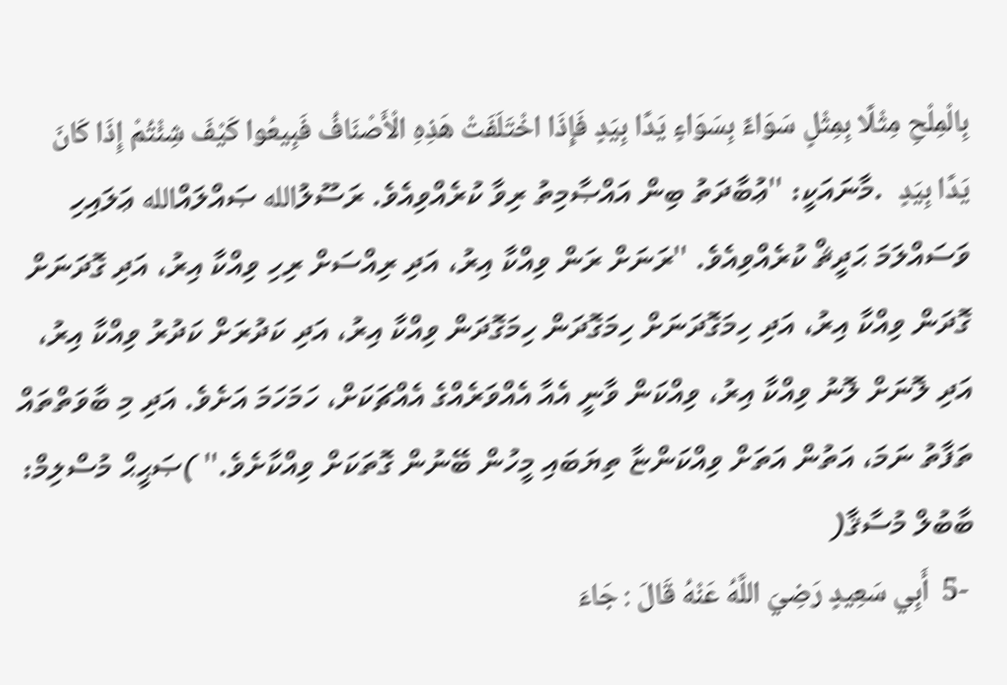بِالْمِلْحِ مِثْلًا بِمِثْلٍ سَوَاءً بِسَوَاءٍ يَدًا بِيَدٍ فَإِذَا اخْتَلَفَتْ هَذِهِ الْأَصْنَافُ فَبِيعُوا كَيْفَ شِئْتُمْ إِذَا كَانَ يَدًا بِيَدٍ  .މާނައަކީ: ''ޢުބާދަތު ބިން އައްޞާމިތު ރިވާ ކުރެއްވިއެވެ. ރަސޫލުالله ޞައްލައްالله ޢަލައިހި ވަސައްލަމަ ޙަދީޘް ކުރެއްވިއެވެ. ''ރަނަށް ރަން ވިއްކާ އިރު، އަދި ރިއްސަށް ރިހި ވިއްކާ އިރު، އަދި ގޮދަނަށް ގޮދަން ވިއްކާ އިރު، އަދި ހިމަގޮދަނަށް ހިމަގޮދަން ހިމަގޮދަން ވިއްކާ އިރު، އަދި ކަދުރަށް ކަދުރު ވިއްކާ އިރު، އަދި ލޮނަށް ލޮނު ވިއްކާ އިރު، ވިއްކަން ވާނީ އެއާ އެއްވަރެއްގެ އެއްޗަކަށް، ހަމަހަމަ އަށެވެ. އަދި މި ބާވަތްތައް ތަފާތު ނަމަ، އަތުން އަތަށް ވިއްކަންޏާ ތިޔަބައި މީހުން ބޭނުން ގޮތަކަށް ވިއްކާށެވެ.'' )ޞަޙީޙް މުސްލިމް: ބާބުލް މުސާޤާ(
 -5  أَبِي سَعِيدٍ رَضِيَ اللَّهُ عَنْهُ قَالَ : جَاءَ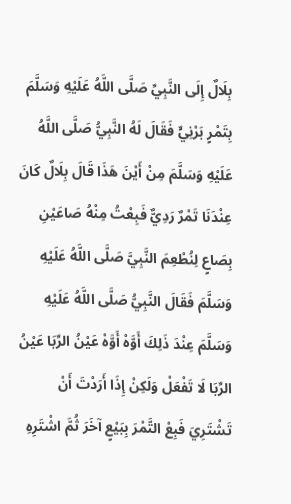بِلَالٌ إِلَى النَّبِيِّ صَلَّى اللَّهُ عَلَيْهِ وَسَلَّمَ بِتَمْرٍ بَرْنِيٍّ فَقَالَ لَهُ النَّبِيُّ صَلَّى اللَّهُ عَلَيْهِ وَسَلَّمَ مِنْ أَيْنَ هَذَا قَالَ بِلَالٌ كَانَ عِنْدَنَا تَمْرٌ رَدِيٌّ فَبِعْتُ مِنْهُ صَاعَيْنِ  بِصَاعٍ لِنُطْعِمَ النَّبِيَّ صَلَّى اللَّهُ عَلَيْهِ وَسَلَّمَ فَقَالَ النَّبِيُّ صَلَّى اللَّهُ عَلَيْهِ وَسَلَّمَ عِنْدَ ذَلِكَ أَوَّهْ أَوَّهْ عَيْنُ الرِّبَا عَيْنُ الرِّبَا لَا تَفْعَلْ وَلَكِنْ إِذَا أَرَدْتَ أَنْ تَشْتَرِيَ فَبِعْ التَّمْرَ بِبَيْعٍ آخَرَ ثُمَّ اشْتَرِهِ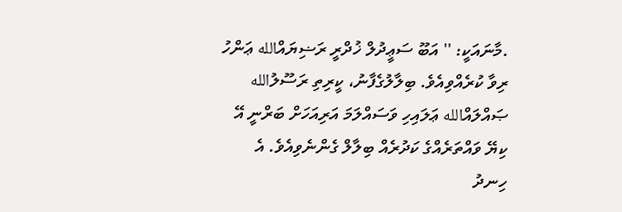.މާނައަކީ: '' އަބޫ ސަޢީދުލް ޚުދްރީ ރަޟިޔައްالله ޢަންހު ރިވާ ކުރެއްވިއެވެ. ބިލާލުގެފާނު، ކީރިތި ރަސޫލުالله ޞައްލައްالله ޢަލައިހި ވަސައްލަމަ އަރިއަހަށް ބަރްނީ އޭ ކިޔޭ ވައްތަރެއްގެ ކަދުރެއް ބިލާލް ގެންނެވިއެވެ. އެ ހިނދު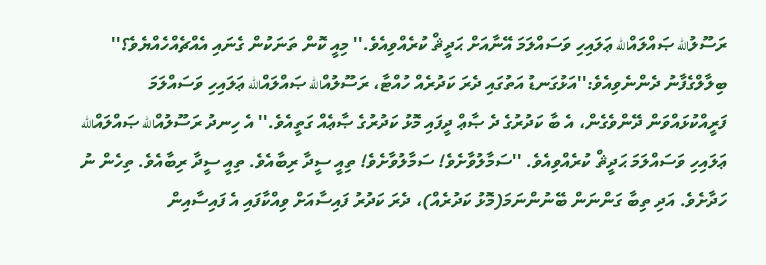ރަސޫލުالله ޞައްލައްالله ޢަލައިހި ވަސައްލަމަ އޭނާއަށް ޙަދީޘް ކުރެއްވިއެވެ.'' މިއީ ކޮން ތަނަކުން ގެނައި އެއްޗެއްހެއްޔެވެ؟'' ބިލާލްގެފާނު ދެންނެވިއެވެ:''އަޅުގަނޑު އަތުގައި ދެރަ ކަދުރެއް ހުއްޓާ، ރަސޫލުއްالله ޞައްލައްالله ޢަލައިހި ވަސައްލަމަ ފަރީއްކުޅައްވަން ދޭންވެގެން، އެ ބާ ކަދުރުގެ ދެ ޞާޢް ދީފައި މޮޅު ކަދުރުގެ ޞާޢެއް ގަތީއެވެ.'' އެ ހިނދު ރަސޫލުއްالله ޞައްލައްالله ޢަލައިހި ވަސައްލަމަ ޙަދީޘް ކުރެއްވިއެވެ. ''ސަމާލުވާށެވެ! ސަމާލުވާށެވެ! ތިއީ ސީދާ ރިބާއެވެ. ތިއީ ސީދާ ރިބާއެވެ. ތިހެން ނު ހަދާށެވެ. އަދި ތިބާ ގަންނަން ބޭނުންނަމަ(މޮޅު ކަދުރެއް)، ދެރަ ކަދުރު ފައިސާއަށް ވިއްކާފައި އެ ފައިސާއިން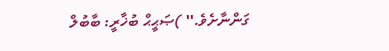ގަންނާށެވެ.'' )ޞަޙީޙް ބުޚާރީ: ބާބުލް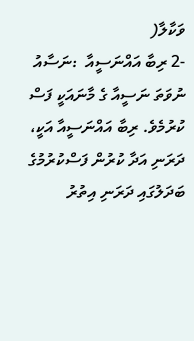ވަކާލާ(
-2 ރިބާ އައްނަސީއާ  :ނަސާއު ނުވަތަ ނަސީއާ ގެ މާނައަކީ ފަސް ކުރުމެވެ. ރިބާ އައްނަސީއާ އަކީ، ދަރަނި އަދާ ކުރުން ފަސްކުރުމުގެ ބަދަލުގައި ދަރަނި އިތުރު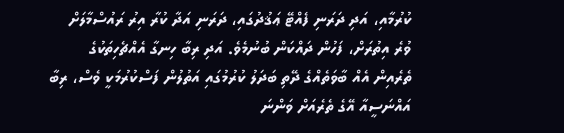ކުރުމާއި، އަދި ދަރަނި ފެއްޓޭ ޢަޤުދުގައި، ދަރަނި އަދާ ކުރާ އިރު ރައުސްމާލަށް ވުރެ އިތުރަށް، ފަހުން ދައްކަން ބުނުމެވެ. އަދި ރިބާ ހިނގާ އެއްޗެހިތަކުގެ ތެރެއިން އެއް ބާވަތެއްގެ ދޭތި ބަދަލު ކުރުމުގައި އަތުލުން ފަސްކުރުމަކީ ވެސް، ރިބާ އައްނަސީއާ އޭގެ ތެރެއަށް ވަންނަ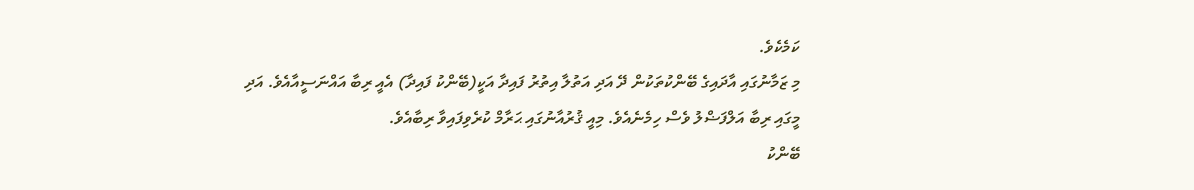ކަމެކެވެ.
މި ޒަމާނުގައި އާދައިގެ ބޭންކުތަކުން ދޭ އަދި އަތުލާ އިތުރު ފައިދާ އަކީ(ބޭންކު ފައިދާ) އެއީ ރިބާ އައްނަސީއާއެވެ. އަދި މީގައި ރިބާ އަލްފަޟްލު ވެސް ހިމެނެއެވެ. މިއީ ޤުރުއާނުގައި ޙަރާމް ކުރެވިފައިވާ ރިބާއެވެ.
ބޭންކު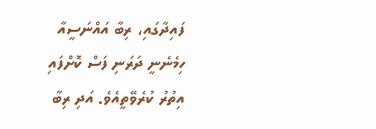ފައިދާގައި، ރިބާ އައްނަސީއާ ހިމެނެނީ ދަރަނި ފަސް ކޮށްފައި އިތުރު ކުރެވޭތީއެވެ. އަދި ރިބާ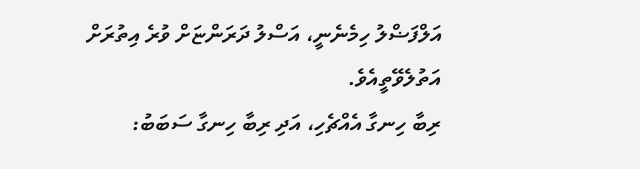އަލްފަޟްލު ހިމެނެނީ، އަސްލު ދަރަންޏަށް ވުރެ އިތުރަށް އަތުލެވޭތީއެވެ.
ރިބާ ހިނގާ އެއްޗެހި، އަދި ރިބާ ހިނގާ ސަބަބު: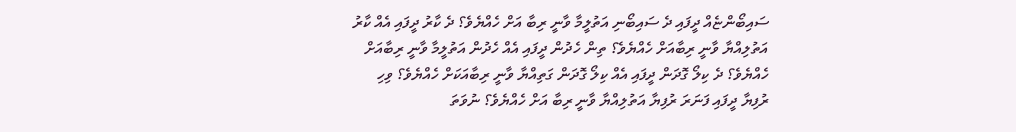ސައިބޯންޏެއް ދީފައި ދެ ސައިބޯނި އަތުލީމާ ވާނީ ރިބާ އަށް ހެއްޔެވެ؟ ދެ ކާރު ދީފައި އެއް ކާރު އަތުލިއްޔާ ވާނީ ރިބާއަށް ހެއްޔެވެ؟ ތިން ހެދުން ދީފައި އެއް ހެދުން އަތުލީމާ ވާނީ ރިބާއަށް ހެއްޔެވެ؟ ދެ ކިލޯ ގޮދަން ދީފައި އެއް ކިލޯ ގޮދަން ގަތިއްޔާ ވާނީ ރިބާއަކަށް ހެއްޔެވެ؟ ވިހި ރުފިޔާ ދީފައި ފަނަރަ ރުފިޔާ އަތުލިއްޔާ ވާނީ ރިބާ އަށް ހެއްޔެވެ؟ ނުވަތަ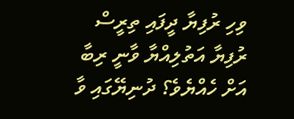ވިހި ރުފިޔާ ދީފައި ތިރީސް ރުފިޔާ އަތުލިއްޔާ ވާނީ ރިބާ އަށް ހެއްޔެވެ؟ ދުނިޔޭގައި ވާ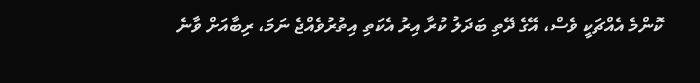ކޮންމެ އެއްޗަކީ ވެސް، އޭގެ ދޭތި ބަދަލު ކުރާ އިރު އެކަތި އިތުރުވެއްޖެ ނަމަ، ރިބާއަށް ވާނެ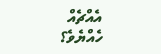އެއްޗެއް ހެއްޔެވެ؟